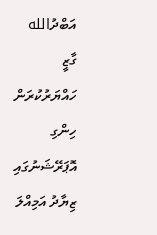އަބްދުالله ގާޒީ ހައްޔަރުކުރަން ހިންގި އޮޕަރޭޝަނުގައި ޒިޔާދު އަމިއްލަ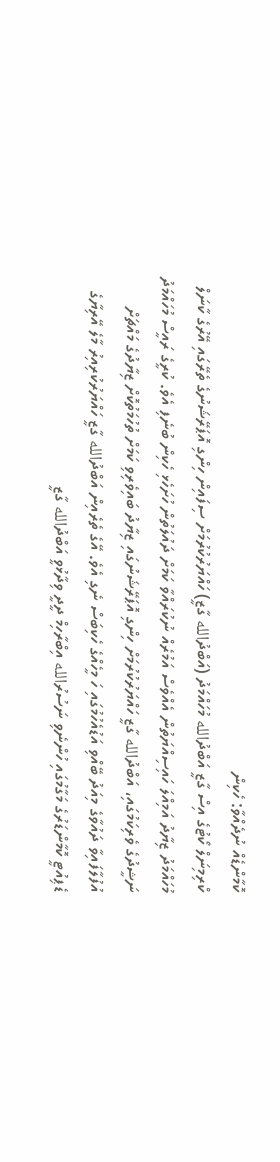ކޮމާންޑެއް ނުދެއްވާ: ހެކިން
ކްރިމިނަލް ކޯޓުގެ އިސް ގާޒީ އަބްދުالله މުހައްމަދު (އަބްދުالله ގާޒީ) ހައްޔަރުކުރުމަށް ސިފައިން ހިންގި އޮޕަރޭޝަނުގެ ތެރޭގައި އޭރުގެ ކާނަލް މުހައްމަދު ޒިޔާދު އަމިއްލަ ހައިސިއްޔަތުން އެއްވެސް އަމުރެއް ނުކުރައްވާ ކަމަށް ދައުލަތުން ހުށަހެޅި ހެކިން ބުނެފި އެވެ. ކުރީގެ ރައީސް މުހައްމަދު ނަޝީދުގެ ވެރިކަމުގައި، އަބްދުالله ގާޒީ ހައްޔަރުކުރުމަށް ހިންގި އޮޕަރޭޝަނުގައި ޒިޔާދު ބައިވެރިވި ކަމަށް ތުހުމަތުކޮށް ޒިޔާދުގެ މައްޗަށް އުފުލާފައިވާ ދައުވާގެ މިއަދު ބޭއްވި އަޑުއެހުމުގައި ހަ މީހެއްގެ ހެކިބަސް ނެގި އެވެ. އޭގެ ތެރެއިން އަބްދުالله ގާޒީ ހައްޔަރުކުރިއިރު މާލެ އޭރިޔާގެ ޑެޕިއުޓީ ކޮމާންޑަރުގެ މަގާމުގައި ހުންނެވި ނަސުރުالله އިބްރާހިމް ދީދީ ވިދާޅުވީ އަބްދުالله ގާޒީ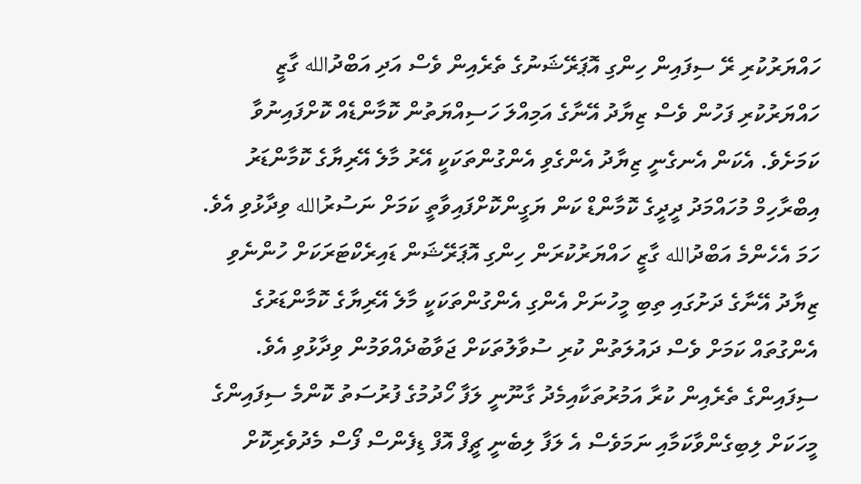ހައްޔަރުކުރި ރޭ ސިފައިން ހިންގި އޮޕަރޭޝަނުގެ ތެރެއިން ވެސް އަދި އަބްދުالله ގާޒީ ހައްޔަރުކުރި ފަހުން ވެސް ޒިޔާދު އޭނާގެ އަމިއްލަ ހަސިއްޔަތުން ކޮމާންޑެއް ކޮށްފައިނުވާ ކަމަށެވެ. އެކަން އެނގެނީ ޒިޔާދު އެންގެވި އެންގުންތަކަކީ އޭރު މާލެ އޭރިޔާގެ ކޮމާންޑަރު އިބްރާހިމް މުހައްމަދު ދީދީގެ ކޮމާންޑް ކަން ޔަގީންކޮށްފައިވާތީ ކަމަށް ނަސުރުالله ވިދާޅުވި އެވެ. ހަމަ އެހެންމެ އަބްދުالله ގާޒީ ހައްޔަރުކުރަން ހިންގި އޮޕަރޭޝަން ޑައިރެކްޓަރަކަށް ހުންނެވި ޒިޔާދު އޭނާގެ ދަށުގައި ތިބި މީހުނަށް އެންގި އެންގުންތަކަކީ މާލެ އޭރިޔާގެ ކޮމާންޑަރުގެ އެންގުތައް ކަމަށް ވެސް ދައުލަތުން ކުރި ސުވާލުތަކަށް ޖަވާބުދެއްވަމުން ވިދާޅުވި އެވެ. ސިފައިންގެ ތެރެއިން ކުރާ އަމުރުތަކާއިމެދު ގާނޫނީ ލަފާ ހޯދުމުގެ ފުރުސަތު ކޮންމެ ސިފައިންގެ މީހަކަށް ލިބިގެންވާކަމާއި ނަމަވެސް އެ ލަފާ ލިބެނީ ޗީފް އޮފް ޑިފެންސް ފޯސް މެދުވެރިކޮށް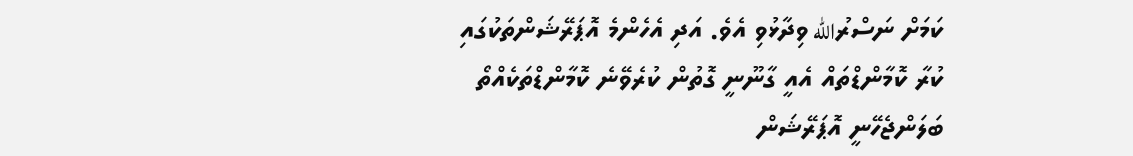ކަމަށް ނަސްރުالله ވިދާޅުވި އެވެ. އަދި އެހެންމެ އޮޕަރޭޝަންތަކުގައި ކުރާ ކޮމާންޑްތައް އެއީ ގާނޫނީ ގޮތުން ކުރެވޭނެ ކޮމާންޑްތަކެއްތޯ ބަލަންޖެހޭނީ އޮޕަރޭޝަން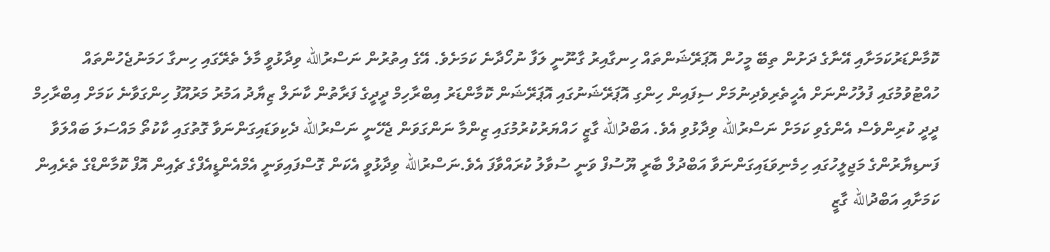ކޮމާންޑަރުކަމަށާއި އޭނާގެ ދަށުން ތިބޭ މީހުން އޮޕަރޭޝަންތައް ހިނގާއިރު ގާނޫނީ ލަފާ ނުހޯދާނެ ކަމަށެވެ. އޭގެ އިތުރުން ނަސްރުالله ވިދާޅުވީ މާލެ ތެރޭގައި ހިނގާ ހަމަނުޖެހުންތައް ހުއްޓުވުމުގައި ފުލުހުންނަށް އެހީތެރިވެދިނުމަށް ސިފައިން ހިންގި އޮޕަރޭޝަނުގައި އޮޕަރޭޝަން ކޮމާންޑަރު އިބްރާހިމް ދީދީގެ ފަރާތުން ކާނަލް ޒިޔާދު އަމުރު މަރުއޫފު ހިންގަވާނެ ކަމަށް އިބްރާހިމް ދީދީ ކުރިންވެސް އެންގެވި ކަމަށް ނަސްރުالله ވިދާޅުވި އެވެ. އަބްދުالله ގާޒީ ހައްޔަރުކުރުމުގައި ޒިންމާ ނަންގަވަން ޖެހޭނީ ނަސްރުالله ދެކިވަޑައިގަންނަވާ ގޮތުގައި ކާކުތޯ މައްސަލަ ބައްލަވާ ފަނޑިޔާރުންގެ މަޖިލީހުގައި ހިމެނިވަޑައިގަންނަވާ އަބްދުލް ބާރީ ޔޫސުފް ވަނީ ސުވާލު ކުރައްވާފަ އެވެ.ނަސްރުالله ވިދާޅުވީ އެކަން ގޮސްފައިވަނީ އެމްއެންޑީއެފްގެ ޗެއިން އޮފް ކޮމާންޑްގެ ތެރެއިން ކަމަށާއި އަބްދުالله ގާޒީ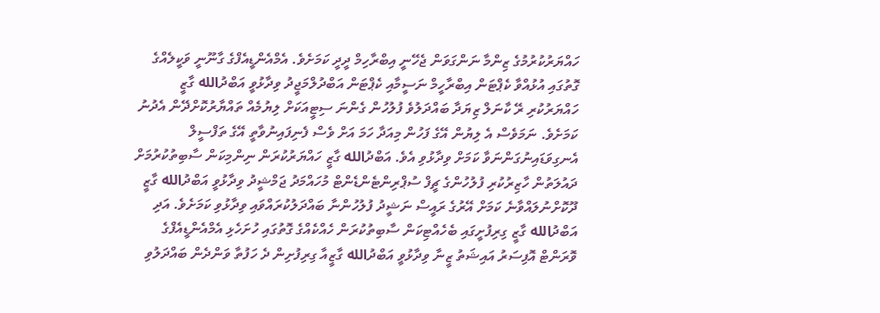ހައްޔަރުކުރުމުގެ ޒިންމާ ނަންގަވަން ޖެހޭނީ އިބްރާހިމް ދީދީ ކަމަށެވެ. އެމްއެންޑީއެފްގެ ގާނޫނީ ވަކީލެއްގެ ގޮތުގައި އުޅުއްވާ ކެޕްޓަން އިބްރާހީމް ނަސީމާއި ކެޕްޓަން އަބްދުލްމަޖީދު ވިދާޅުވީ އަބްދުالله ގާޒީ ހައްޔަރުކުރި ރޭ ކާނަލް ޒިޔަދާ ބައްދަލުވެ ފުލުހުން ގެންނަ ސިޓީއަކަށް ލިޔުމެއް ތައްޔާރުކޮށްދޭން އެދުނު ކަމަށެވެ. ނަމަވެސް އެ ލިޔުން އޭގެ ފަހުން މިއަދާ ހަމަ އަށް ވެސް ފެނިފައިނުވާތީ އޭގެ ތަފްސީލް އެނގިވަޑައިނުގަންނަވާ ކަމަށް ވިދާޅުވި އެވެ. އަބްދުالله ގާޒީ ހައްޔަރުކުރަން ނިންމިކަން ސާބިތުކުރުމަށް ދައުލަތުން ހާޒިރުކުރި ފުލުހުންގެ ޗީފް ސުޕްރިންޓެންޑެންޓް މުހައްމަދު ޖަމްޝީދު ވިދާޅުވީ އަބްދުالله ގާޒީ ދޫކޮށްނުލައްވާނެ ކަމަށް އޭރުގެ ރައީސް ނަޝީދު ފުލުހުންނާ ބައްދަލުކުރައްވައި ވިދާޅުވި ކަމަށެވެ. އަދި އަބްދުالله ގާޒީ ގިރިފުށީގައި ބެހެއްޓިކަން ސާބިތުކުރަން ހެއްކެއްގެ ގޮތުގައި ހުށަހެޅި އެމްއެންޑީއެފްގެ ވޮރަންޓް އޮފިސަރު އައިޝަތު ޒީނާ ވިދާޅުވީ އަބްދުالله ގާޒީއާ ގިރިފުށިން ދެ ހަފުތާ ވަންދެން ބައްދަލުވި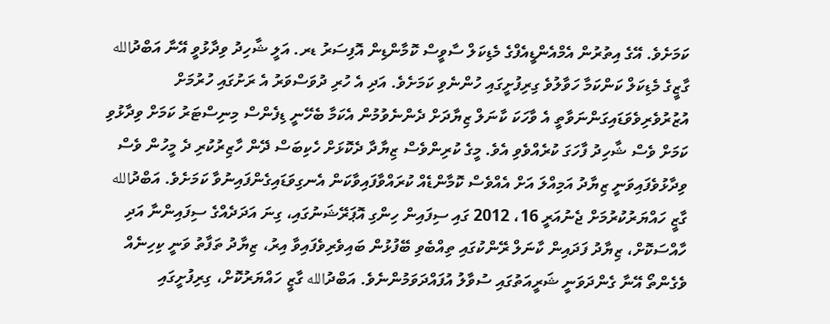ކަމަށެވެ. އޭގެ އިތުރުން އެމްއެންޑީއެފްގެ މެޑިކަލް ސާވީސް ކޮމާންޑިން އޮފިސަރު ޑރ. އަލީ ޝާހިދު ވިދާޅުވީ އޭނާ އަބްދުالله ގާޒީގެ މެޑިކަލް ކަންކަމާ ހަވާލުވެ ގިރިފުށީގައި ހުންނެވި ކަމަށެވެ. އަދި އެ ހުރި ދުވަސްވަރު އެ ރަށުގައި ހުރުމަށް އުޒުރުވެރިވެވަޑައިގަންނަވާތީ އެ ވާހަކަ ކާނަލް ޒިޔާދަށް ދެންނެވުމުން އެކަމާ ބެހޭނީ ޑިފެންސް މިނިސްޓަރު ކަމަށް ވިދާޅުވި ކަމަށް ވެސް ޝާހިދު ފާހަގަ ކުރެއްވެވި އެވެ. މީގެ ކުރިންވެސް ޒިޔާދާ ދެކޮޅަށް ހެކިބަސް ދޭން ހާޒިރުކުރި ދެ މީހުން ވެސް ވިދާޅުވެފައިވަނީ ޒިޔާދު އަމިއްލަ އަށް އެއްވެސް ކޮމާންޑެއް ކުރައްވާފައިވާކަން އެނގިވަޑައިގެންފައިނުވާ ކަމަށެވެ. އަބްދުالله ގާޒީ ހައްޔަރުކުރުމަށް ޖެނުއަރީ 16، 2012 ގައި ސިފައިން ހިންގި އޮޕަރޭޝަނުގައި، ގިނަ އަދަދެއްގެ ސިފައިންނާ އަދި ހާއްސަކޮށް، ޒިޔާދު ފަދައިން ކާނަލް ރޭންކުގައި ތިއްބެވި ބޭފުޅުން ބައިވެރިވެފައިވާ އިރު، ޒިޔާދު ތަފާތު ވަނީ ކިހިނެއް ވެގެންތޯ އޭނާ ގެންދަވަނީ ޝަރީއަތުގައި ސުވާލު އުފައްދަވަމުންނެވެ. އަބްދުالله ގާޒީ ހައްޔަރުކޮށް، ގިރިފުށީގައި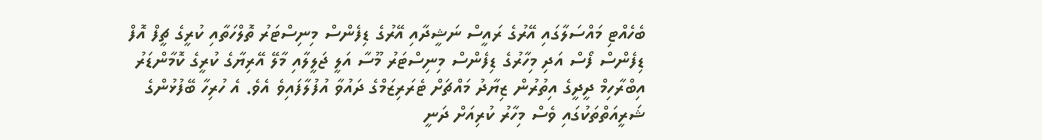ބެހެއްޓި މައްސަލާގައި އޭރުގެ ރައީސް ނަޝީދާއި އޭރުގެ ޑިފެންސް މިނިސްޓަރު ތޮލްހަތާއި ކުރީގެ ޗީފް އޮފް ޑިފެންސް ފޯސް އަދި މިހާރުގެ ޑިފެންސް މިނިސްޓަރު މޫސާ އަލީ ޖަލީލާއި މާލޭ އޭރިޔާގެ ކުރީގެ ކޮމާންޑަރު އިބްރާހިމް ދީދީގެ އިތުރުން ޒިޔާދު މައްޗަށް ޓެރަރިޒަމްގެ ދައުވާ އުފުލާފައިވެ އެވެ. އެ ހުރިހާ ބޭފުޅުންގެ ޝަރީއަތްތަކުގައި ވެސް މިހާރު ކުރިއަށް ދަނީ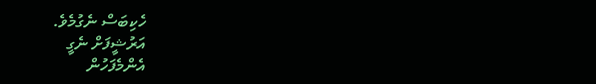ހެކިބަސް ނެގުމެވެ.
އަރުޝީފަށް ނެގީ
އެންމެފަހުން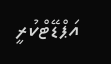އަޕްޑޭޓްކުރީ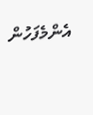އެންމެފަހުން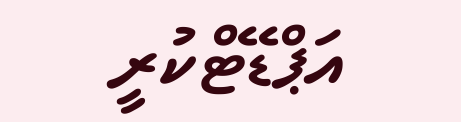އަޕްޑޭޓްކުރީ